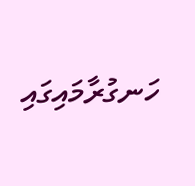ހަނގުރާމައިގައި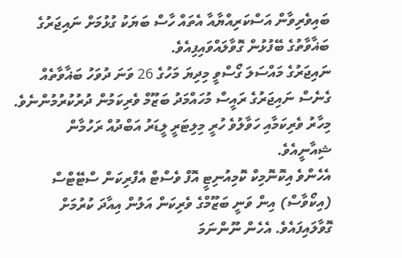ބައިވެރިވާން އަސްކަރިއްޔާއާ އެތައް ހާސް ބަޔަކު ގުޅުމަށް ނައިޖަރުގެ ބަޣާވާތުގެ ބޭފުޅުން ގޮވާލައްވައިފިއެވެ.
ނައިޖަރުގެ މައްސަލަ ގޯސްވީ މިދިޔަ މަހުގެ 26 ވަނަ ދުވަހު ބަޣާވާތެއް ގެނެސް ނައިޖަރުގެ ރައީސް މުހައްމަދު ބަޒޫމް ވެރިކަމުން ދުރުކުރުމުންނެވެ.
މިހާރު ވެރިކަމާއި ހަވާލުވެ ހުރީ މިލިޓަރީ ލީޑަރު އަބްދުއް ރަހުމާން ޝިއާނީއެވެ.
އެހެންވެ އިކޮނޮމިކް ކޮމިއުނިޓީ އޮފް ވެސްޓް އެފްރިކަން ސްޓޭޓްސް (އިކޯވާސް) އިން ވަނީ ބަޒޫމްގެ ވެރިކަން އަލުން އިއާދަ ކުރުމަށް ގޮވާލައިފައެވެ. އެހެން ނޫންނަމަ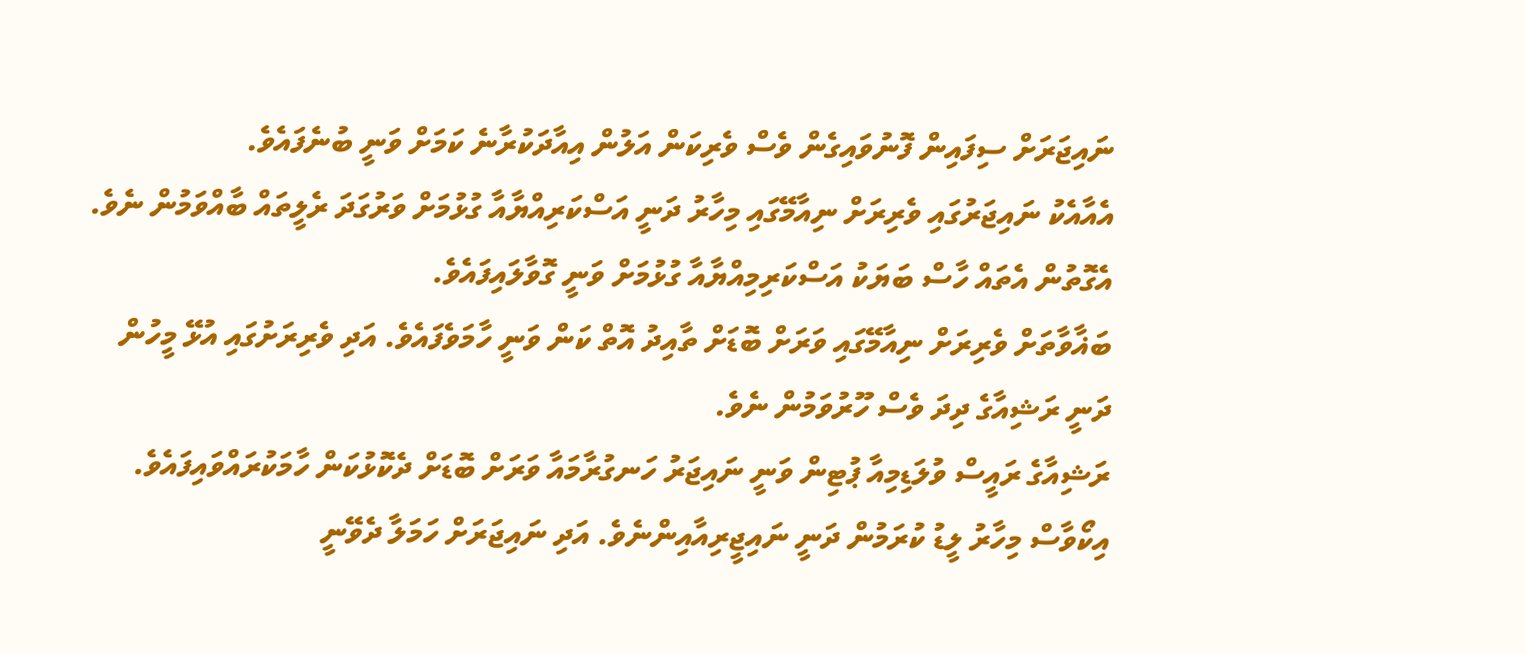ނައިޖަރަށް ސިފައިން ފޮނުވައިގެން ވެސް ވެރިކަން އަލުން އިއާދަކުރާނެ ކަމަށް ވަނީ ބުނެފައެވެ.
އެއާއެކު ނައިޖަރުގައި ވެރިރަށް ނިއާމޭގައި މިހާރު ދަނީ އަސްކަރިއްޔާއާ ގުޅުމަށް ވަރުގަދަ ރެލީތައް ބާއްވަމުން ނެވެ. އެގޮތުން އެތައް ހާސް ބަޔަކު އަސްކަރިމިއްޔާއާ ގުޅުމަށް ވަނީ ގޮވާލައިފައެވެ.
ބަޣާވާތަށް ވެރިރަށް ނިއާމޭގައި ވަރަށް ބޮޑަށް ތާއިދު އޮތް ކަން ވަނީ ހާމަވެފައެވެ. އަދި ވެރިރަށުގައި އުޅޭ މީހުން ދަނީ ރަޝިއާގެ ދިދަ ވެސް ހޫރުވަމުން ނެވެ.
ރަޝިއާގެ ރައީސް ވުލަޑިމިއާ ޕުޓިން ވަނީ ނައިޖަރު ހަނގުރާމައާ ވަރަށް ބޮޑަށް ދެކޮޅުކަން ހާމަކުރައްވައިފައެވެ.
އިކޯވާސް މިހާރު ލީޑު ކުރަމުން ދަނީ ނައިޖީރިއާއިންނެވެ. އަދި ނައިޖަރަށް ހަމަލާ ދެވޭނީ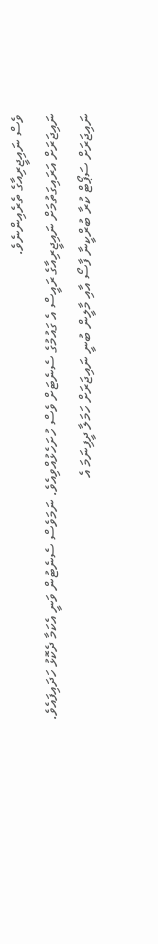ވެސް ނައިޖީރިއާގެ ތެރެއިންނެވެ.
ނައިޖަރަށް އަރައިގަތުމަށް ނައިޖީރިއާގެ ރައީސް އެ ގައުމުގެ ސެނެޓަށް ވެސް ހުށަހެޅުއްވިއެވެ. ނަމަވެސް ސެނެޓުން ވަނީ އެކަމާ ދެކޮޅު ހަދައިފައެވެ.
ނައިޖަރަށް ސަޕޯޓް ކުރާ ބުރްކީނާ ފާސޯ އާއި މާލީން ބުނީ ނައިޖަރަށް ހަމަލާ ދީފިނަމަ އެ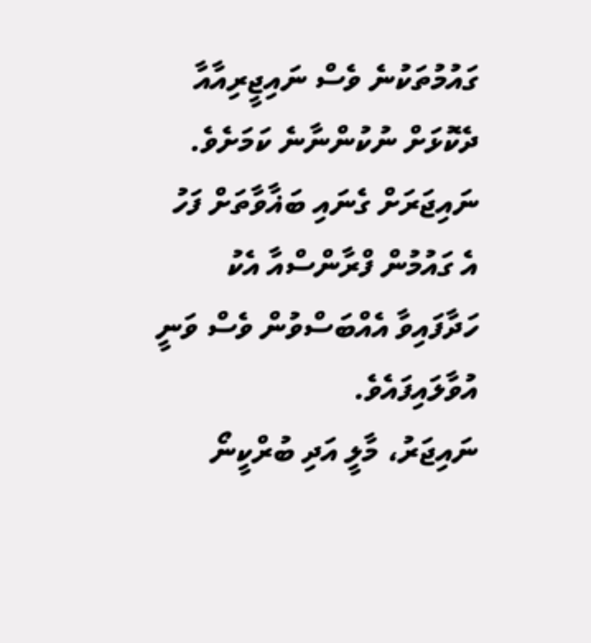ގައުމުތަކުނެ ވެސް ނައިޖީރިއާއާ ދެކޮޅަށް ނުކުންނާނެ ކަމަށެވެ.
ނައިޖަރަށް ގެނައި ބަޣާވާތަށް ފަހު އެ ގައުމުން ފްރާންސްއާ އެކު ހަދާފައިވާ އެއްބަސްވުން ވެސް ވަނީ އުވާލައިފައެވެ.
ނައިޖަރު، މާލީ އަދި ބުރްކީނޯ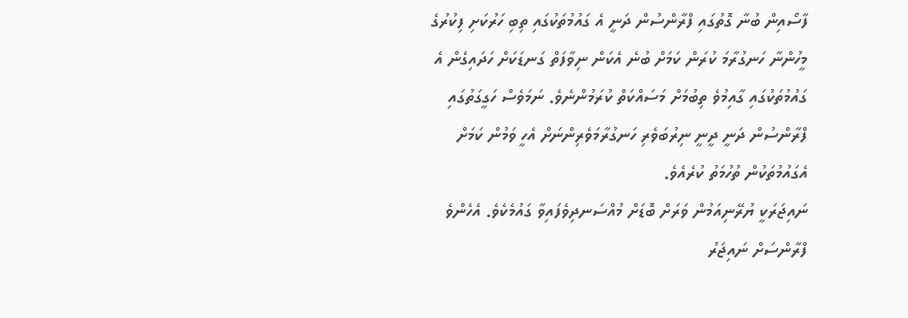ފާސޯއިން ބުނާ ގޮތުގައި ފްރާންސުން ދަނީ އެ ގައުމުތަކުގައި ތިބި ހަރުކަށި ފިކުރުގެ މީހުންނާ ހަނގުރާމަ ކުރަން ކަމަށް ބުނެ އެކަން ނިވާފަތް ގަނޑަކަށް ހަދައިގެން އެ ގައުމުތަކުގައި ގާއިމުވެ ތިބުމަށް މަސައްކަތް ކުރަމުންނެވެ. ނަމަވެސް ހަގީގަތުގައި ފްރާންސުން ދަނީ ދީނީ ނިރުބަވެރި ހަނގުރާމަވެރިންނަށް އެހީ ވަމުން ކަމަށް އެގައުމުތަކުން ތުހުމަތު ކުރެއެވެ.
ނައިޖަރަކީ ޔުރޭނިއަމުން ވަރަށް ބޮޑަށް މުއްސަނދިވެފައިވާ ގައުމެކެވެ. އެހެންވެ ފްރާންސަށް ނައިޖަރު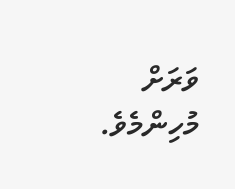ވަރަށް މުހިންމެވެ.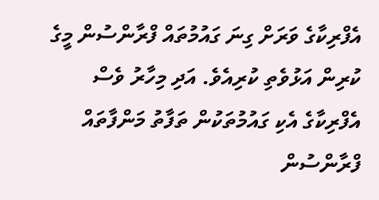އެފްރިކާގެ ވަރަށް ގިނަ ގައުމުތައް ފްރާންސުން މީގެ ކުރިން އަޅުވެތި ކުރިއެވެ. އަދި މިހާރު ވެސް އެފްރިކާގެ އެކި ގައުމުތަކުން ތަފާތު މަންފާތައް ފްރާންސުން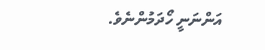އަންނަނީ ހޯދަމުންނެވެ.